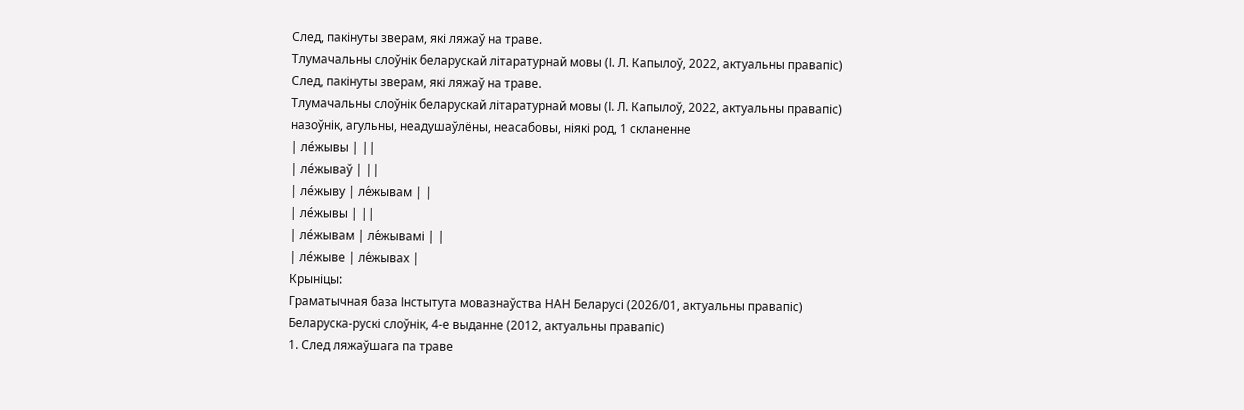След, пакінуты зверам, які ляжаў на траве.
Тлумачальны слоўнік беларускай літаратурнай мовы (І. Л. Капылоў, 2022, актуальны правапіс)
След, пакінуты зверам, які ляжаў на траве.
Тлумачальны слоўнік беларускай літаратурнай мовы (І. Л. Капылоў, 2022, актуальны правапіс)
назоўнік, агульны, неадушаўлёны, неасабовы, ніякі род, 1 скланенне
| ле́жывы | ||
| ле́жываў | ||
| ле́жыву | ле́жывам | |
| ле́жывы | ||
| ле́жывам | ле́жывамі | |
| ле́жыве | ле́жывах |
Крыніцы:
Граматычная база Інстытута мовазнаўства НАН Беларусі (2026/01, актуальны правапіс)
Беларуска-рускі слоўнік, 4-е выданне (2012, актуальны правапіс)
1. След ляжаўшага па траве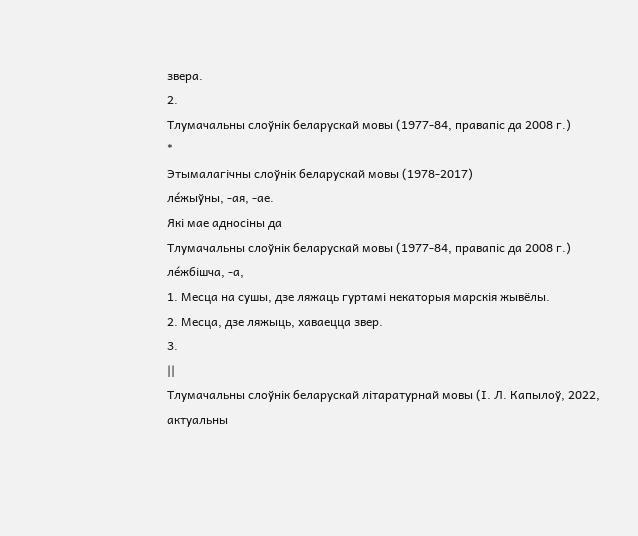звера.
2.
Тлумачальны слоўнік беларускай мовы (1977-84, правапіс да 2008 г.)
*
Этымалагічны слоўнік беларускай мовы (1978-2017)
ле́жыўны, ‑ая, ‑ае.
Які мае адносіны да
Тлумачальны слоўнік беларускай мовы (1977-84, правапіс да 2008 г.)
ле́жбішча, -а,
1. Месца на сушы, дзе ляжаць гуртамі некаторыя марскія жывёлы.
2. Месца, дзе ляжыць, хаваецца звер.
3.
||
Тлумачальны слоўнік беларускай літаратурнай мовы (І. Л. Капылоў, 2022, актуальны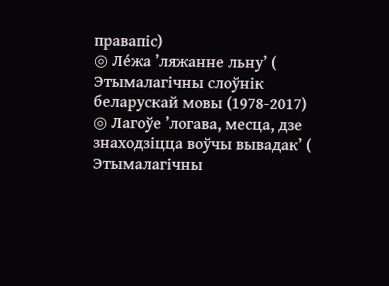правапіс)
◎ Ле́жа ’ляжанне льну’ (
Этымалагічны слоўнік беларускай мовы (1978-2017)
◎ Лагоўе ’логава, месца, дзе знаходзіцца воўчы вывадак’ (
Этымалагічны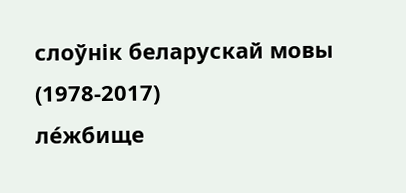слоўнік беларускай мовы (1978-2017)
ле́жбище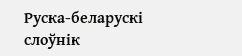Руска-беларускі слоўнік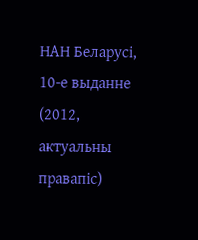НАН Беларусі, 10-е выданне (2012, актуальны правапіс)